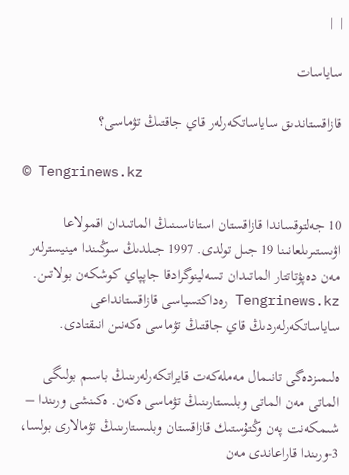|  |

ساياسات

قازاقستاندىق ساياساتكەرلەر قاي جاقتىڭ تۋماسى؟

© Tengrinews.kz

10 جەلتوقساندا قازاقستان استاناسىنىڭ الماتىدان اقمولاعا اۋىستىرىلعانىنا 19 جىل تولدى. 1997 جىلدىڭ سوڭىندا مينيسترلەر مەن دەپۋتاتتار الماتىدان تسەلينوگرادقا جاپپاي كوشكەن بولاتىن. Tengrinews.kz رەداكتسياسى قازاقستانداعى ساياساتكەرلەردىڭ قاي جاقتىڭ تۋماسى ەكەنىن انىقتادى.

ەلىمىزدەگى تانىمال مەملەكەت قايراتكەرلەرىنىڭ باسىم بولىگى الماتى مەن الماتى وبلىستارىنىڭ تۋماسى ەكەن. ەكىنشى ورىندا – شىمكەنت پەن وڭتۇستىك قازاقستان وبلىستارىنىڭ تۋمالارى بولسا، 3-ورىندا قاراعاندى مەن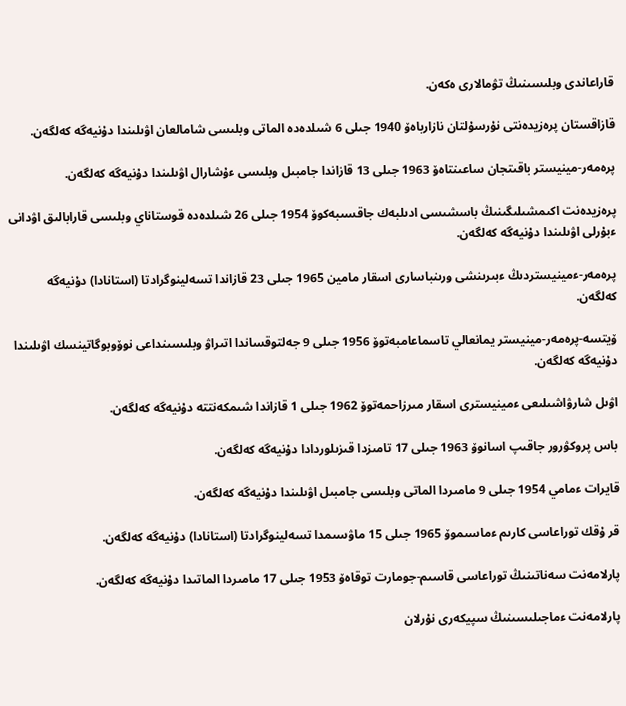قاراعاندى وبلىسىنىڭ تۋمالارى ەكەن.

قازاقستان پرەزيدەنتى نۇرسۇلتان نازارباەۆ 1940 جىلى 6 شىلدەدە الماتى وبلىسى شامالعان اۋىلىندا دۇنيەگە كەلگەن.

پرەمەر-مينيستر باقىتجان ساعىنتاەۆ 1963 جىلى 13 قازاندا جامبىل وبلىسى ءۇشارال اۋىلىندا دۇنيەگە كەلگەن.

پرەزيدەنت اكىمشىلىگىنىڭ باسشىسى ادىلبەك جاقسىبەكوۆ 1954 جىلى 26 شىلدەدە قوستاناي وبلىسى قارابالىق اۋدانى ءبۇرلى اۋىلىندا دۇنيەگە كەلگەن.

پرەمەر-ءمينيستردىڭ ءبىرىنشى ورىنباسارى اسقار مامين 1965 جىلى 23 قازاندا تسەلينوگرادتا (استانادا) دۇنيەگە كەلگەن.

ۆيتسە-پرەمەر-مينيستر يمانعالي تاسماعامبەتوۆ 1956 جىلى 9 جەلتوقساندا اتىراۋ وبلىسىنداعى نوۆوبوگاتينسك اۋىلىندا دۇنيەگە كەلگەن.

اۋىل شارۋاشىلىعى ءمينيسترى اسقار مىرزاحمەتوۆ 1962 جىلى 1 قازاندا شىمكەنتتە دۇنيەگە كەلگەن.

باس پروكۋرور جاقىپ اسانوۆ 1963 جىلى 17 تامىزدا قىزىلوردادا دۇنيەگە كەلگەن.

قايرات ءمامي 1954 جىلى 9 مامىردا الماتى وبلىسى جامبىل اۋىلىندا دۇنيەگە كەلگەن.

قر ۇقك توراعاسى كارىم ءماسىموۆ 1965 جىلى 15 ماۋسىمدا تسەلينوگرادتا (استانادا) دۇنيەگە كەلگەن.

پارلامەنت سەناتىنىڭ توراعاسى قاسىم-جومارت توقاەۆ 1953 جىلى 17 مامىردا الماتىدا دۇنيەگە كەلگەن.

پارلامەنت ءماجىلىسىنىڭ سپيكەرى نۇرلان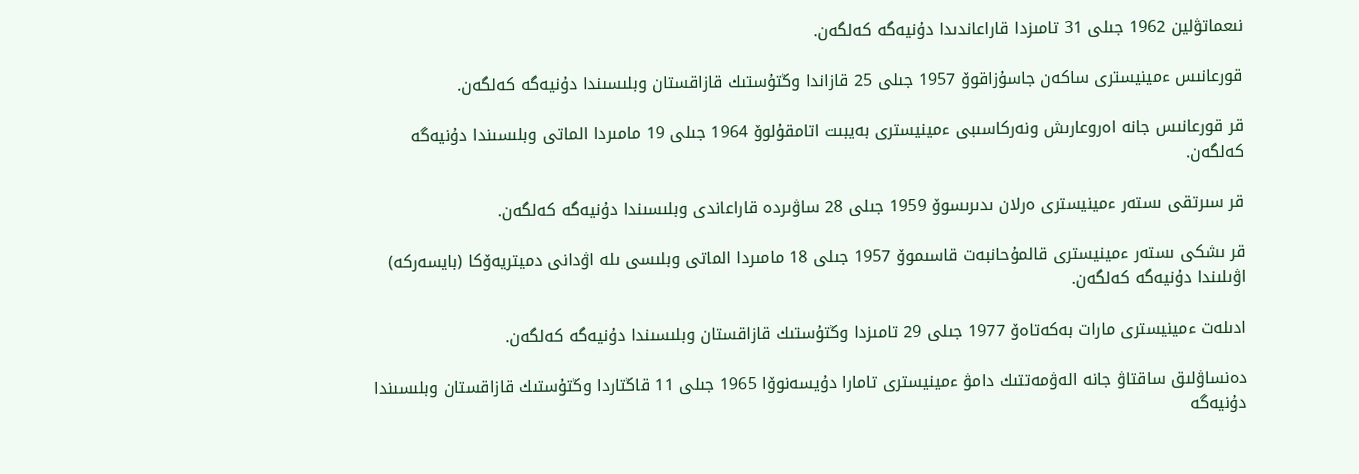نىعماتۋلين 1962 جىلى 31 تامىزدا قاراعاندىدا دۇنيەگە كەلگەن.

قورعانىس ءمينيسترى ساكەن جاسۇزاقوۆ 1957 جىلى 25 قازاندا وڭتۇستىك قازاقستان وبلىسىندا دۇنيەگە كەلگەن.

قر قورعانىس جانە اەروعارىش ونەركاسىبى ءمينيسترى بەيبىت اتامقۇلوۆ 1964 جىلى 19 مامىردا الماتى وبلىسىندا دۇنيەگە كەلگەن.

قر سىرتقى ىستەر ءمينيسترى ەرلان ىدىرىسوۆ 1959 جىلى 28 ساۋىردە قاراعاندى وبلىسىندا دۇنيەگە كەلگەن.

قر ىشكى ىستەر ءمينيسترى قالمۇحانبەت قاسىموۆ 1957 جىلى 18 مامىردا الماتى وبلىسى ىلە اۋدانى دميتريەۆكا (بايسەركە) اۋىلىندا دۇنيەگە كەلگەن.

ادىلەت ءمينيسترى مارات بەكەتاەۆ 1977 جىلى 29 تامىزدا وڭتۇستىك قازاقستان وبلىسىندا دۇنيەگە كەلگەن.

دەنساۋلىق ساقتاۋ جانە الەۋمەتتىك دامۋ ءمينيسترى تامارا دۇيسەنوۆا 1965 جىلى 11 قاڭتاردا وڭتۇستىك قازاقستان وبلىسىندا دۇنيەگە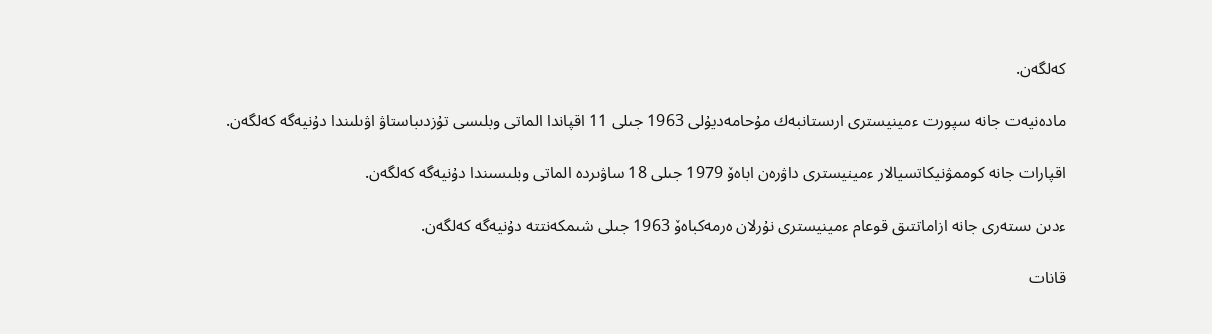كەلگەن.

مادەنيەت جانە سپورت ءمينيسترى ارىستانبەك مۇحامەديۇلى 1963 جىلى 11 اقپاندا الماتى وبلىسى تۇزدىباستاۋ اۋىلىندا دۇنيەگە كەلگەن.

اقپارات جانە كوممۋنيكاتسيالار ءمينيسترى داۋرەن اباەۆ 1979 جىلى 18 ساۋىردە الماتى وبلىسىندا دۇنيەگە كەلگەن.

ءدىن ىستەرى جانە ازاماتتىق قوعام ءمينيسترى نۇرلان ەرمەكباەۆ 1963 جىلى شىمكەنتتە دۇنيەگە كەلگەن.

قانات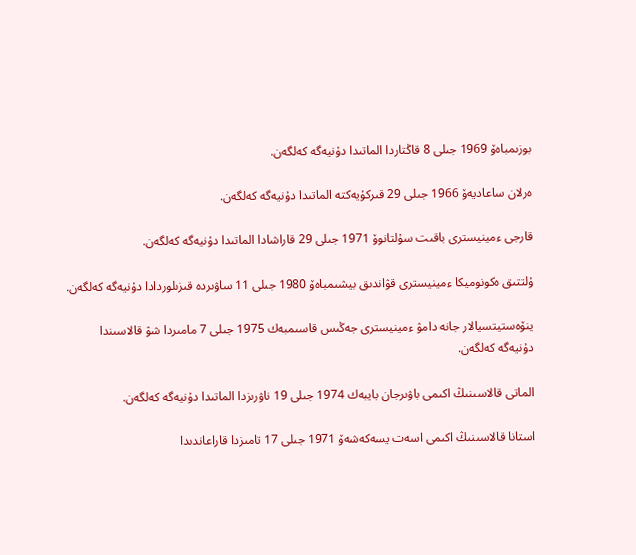بوزىمباەۆ 1969 جىلى 8 قاڭتاردا الماتىدا دۇنيەگە كەلگەن.

ەرلان ساعاديەۆ 1966 جىلى 29 قىركۇيەكتە الماتىدا دۇنيەگە كەلگەن.

قارجى ءمينيسترى باقىت سۇلتانوۆ 1971 جىلى 29 قاراشادا الماتىدا دۇنيەگە كەلگەن.

ۇلتتىق ەكونوميكا ءمينيسترى قۋاندىق بيشىمباەۆ 1980 جىلى 11 ساۋىردە قىزىلوردادا دۇنيەگە كەلگەن.

ينۆەستيتسيالار جانە دامۋ ءمينيسترى جەڭىس قاسىمبەك 1975 جىلى 7 مامىردا شۋ قالاسىندا دۇنيەگە كەلگەن.

الماتى قالاسىنىڭ اكىمى باۋىرجان بايبەك 1974 جىلى 19 ناۋرىزدا الماتىدا دۇنيەگە كەلگەن.

استانا قالاسىنىڭ اكىمى اسەت يسەكەشەۆ 1971 جىلى 17 تامىزدا قاراعاندىدا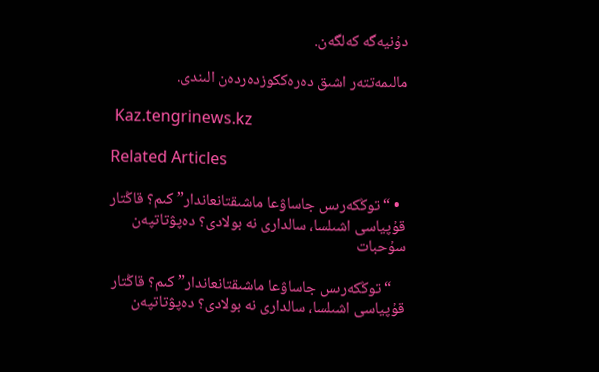دۇنيەگە كەلگەن.

مالىمەتتەر اشىق دەرەككوزدەردەن الىندى.

 Kaz.tengrinews.kz

Related Articles

  • “توڭكەرىس جاساۋعا ماشىقتانعاندار” كىم؟ قاڭتار قۇپياسى اشىلسا، سالدارى نە بولادى؟ دەپۋتاتپەن سۇحبات

    “توڭكەرىس جاساۋعا ماشىقتانعاندار” كىم؟ قاڭتار قۇپياسى اشىلسا، سالدارى نە بولادى؟ دەپۋتاتپەن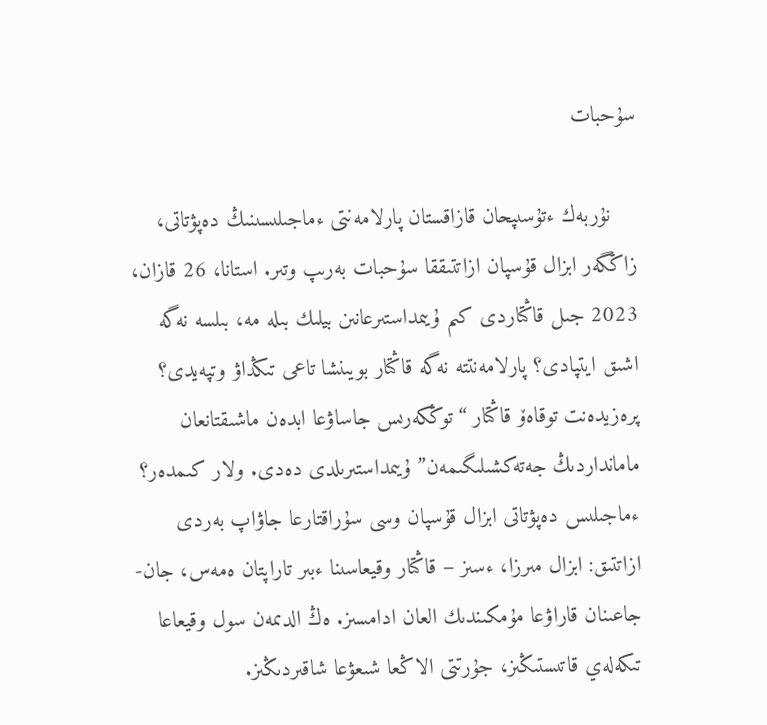سۇحبات

    نۇربەك ءتۇسىپحان قازاقستان پارلامەنتى ءماجىلىسىنىڭ دەپۋتاتى، زاڭگەر ابزال قۇسپان ازاتتىققا سۇحبات بەرىپ وتىر. استانا، 26 قازان، 2023 جىل قاڭتاردى كىم ۇيىمداستىرعانىن بيلىك بىلە مە، بىلسە نەگە اشىق ايتپادى؟ پارلامەنتتە نەگە قاڭتار بويىنشا تاعى تىڭداۋ وتپەيدى؟ پرەزيدەنت توقاەۆ قاڭتار “توڭكەرىس جاساۋعا ابدەن ماشىقتانعان مامانداردىڭ جەتەكشىلىگىمەن” ۇيىمداستىرىلدى دەدى. ولار كىمدەر؟ ءماجىلىس دەپۋتاتى ابزال قۇسپان وسى سۇراقتارعا جاۋاپ بەردى ازاتتىق: ابزال مىرزا، ءسىز – قاڭتار وقيعاسىنا ءبىر تاراپتان ەمەس، جان-جاعىنان قاراۋعا مۇمكىندىك العان ادامسىز. ەڭ الدىمەن سول وقيعاعا تىكەلەي قاتىستىڭىز، جۇرتتى الاڭعا شىعۋعا شاقىردىڭىز.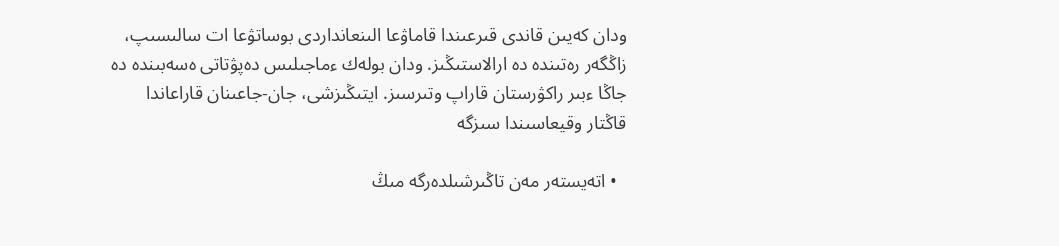ودان كەيىن قاندى قىرعىندا قاماۋعا الىنعانداردى بوساتۋعا ات سالىسىپ، زاڭگەر رەتىندە دە ارالاستىڭىز. ودان بولەك ءماجىلىس دەپۋتاتى ەسەبىندە دە جاڭا ءبىر راكۋرستان قاراپ وتىرسىز. ايتىڭىزشى، جان-جاعىنان قاراعاندا قاڭتار وقيعاسىندا سىزگە

  • اتەيستەر مەن تاڭىرشىلدەرگە مىڭ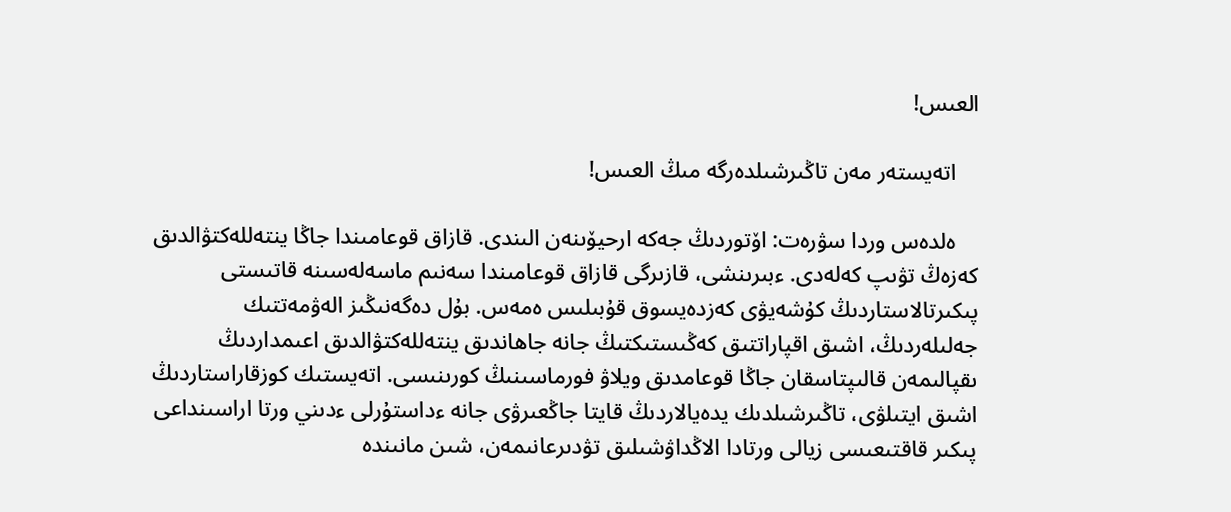العىس!

    اتەيستەر مەن تاڭىرشىلدەرگە مىڭ العىس!

    ەلدەس وردا سۋرەت: اۆتوردىڭ جەكە ارحيۆىنەن الىندى. قازاق قوعامىندا جاڭا ينتەللەكتۋالدىق كەزەڭ تۋىپ كەلەدى. ءبىرىنشى، قازىرگى قازاق قوعامىندا سەنىم ماسەلەسىنە قاتىستى پىكىرتالاستاردىڭ كۇشەيۋى كەزدەيسوق قۇبىلىس ەمەس. بۇل دەگەنىڭىز الەۋمەتتىك جەلىلەردىڭ، اشىق اقپاراتتىق كەڭىستىكتىڭ جانە جاھاندىق ينتەللەكتۋالدىق اعىمداردىڭ ىقپالىمەن قالىپتاسقان جاڭا قوعامدىق ويلاۋ فورماسىنىڭ كورىنىسى. اتەيستىك كوزقاراستاردىڭ اشىق ايتىلۋى، تاڭىرشىلدىك يدەيالاردىڭ قايتا جاڭعىرۋى جانە ءداستۇرلى ءدىني ورتا اراسىنداعى پىكىر قاقتىعىسى زيالى ورتادا الاڭداۋشىلىق تۋدىرعانىمەن، شىن مانىندە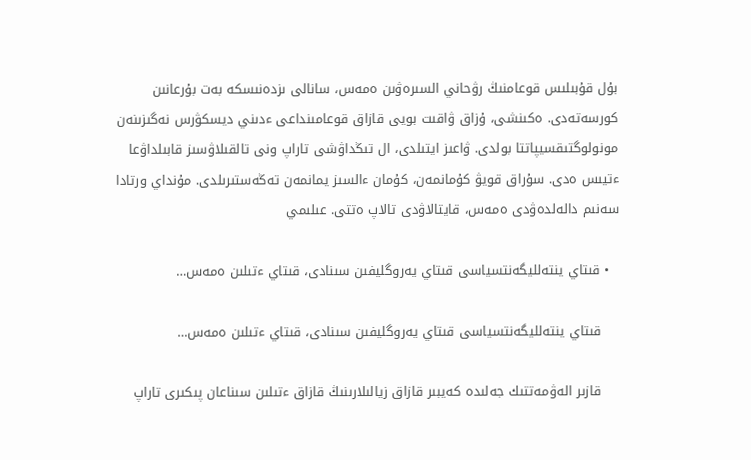بۇل قۇبىلىس قوعامنىڭ رۋحاني السىرەۋىن ەمەس، سانالى ىزدەنىسكە بەت بۇرعانىن كورسەتەدى. ەكىنشى، ۇزاق ۋاقىت بويى قازاق قوعامىنداعى ءدىني ديسكۋرس نەگىزىنەن مونولوگتىقسيپاتتا بولدى. ۋاعىز ايتىلدى، ال تىڭداۋشى تاراپ ونى تالقىلاۋسىز قابىلداۋعا ءتيىس ەدى. سۇراق قويۋ كۇمانمەن، كۇمان ءالسىز يمانمەن تەڭەستىرىلدى. مۇنداي ورتادا سەنىم دالەلدەۋدى ەمەس، قايتالاۋدى تالاپ ەتتى. عىلىمي

  • قىتاي ينتەلليگەنتسياسى قىتاي يەروگليفىن سىنادى، قىتاي ءتىلىن ەمەس…

    قىتاي ينتەلليگەنتسياسى قىتاي يەروگليفىن سىنادى، قىتاي ءتىلىن ەمەس…

    قازىر الەۋمەتتىك جەلىدە كەيبىر قازاق زيالىلارىنىڭ قازاق ءتىلىن سىناعان پىكىرى تاراپ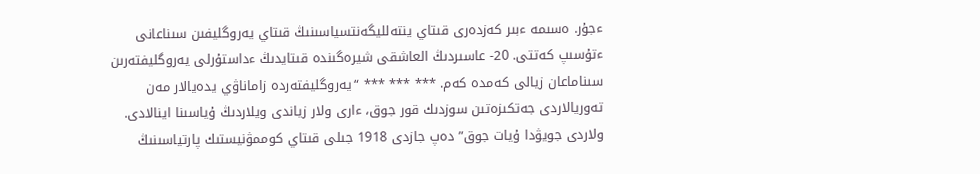ءجۇر. ەسىمە ءبىر كەزدەرى قىتاي ينتەلليگەنتسياسىنىڭ قىتاي يەروگليفىن سىناعانى ءتۇسىپ كەتتى. 20- عاسىردىڭ العاشقى شيرەگىندە قىتايدىڭ ءداستۇرلى يەروگليفتەرىن سىناماعان زيالى كەمدە كەم. *** *** *** “يەروگليفتەردە زاماناۋي يدەيالار مەن تەوريالاردى جەتكىزەتىن سوزدىك قور جوق، ءارى ولار زياندى ويلاردىڭ ۇياسىنا اينالادى. ولاردى جويۋدا ۇيات جوق” دەپ جازدى 1918 جىلى قىتاي كوممۋنيستىك پارتياسىنىڭ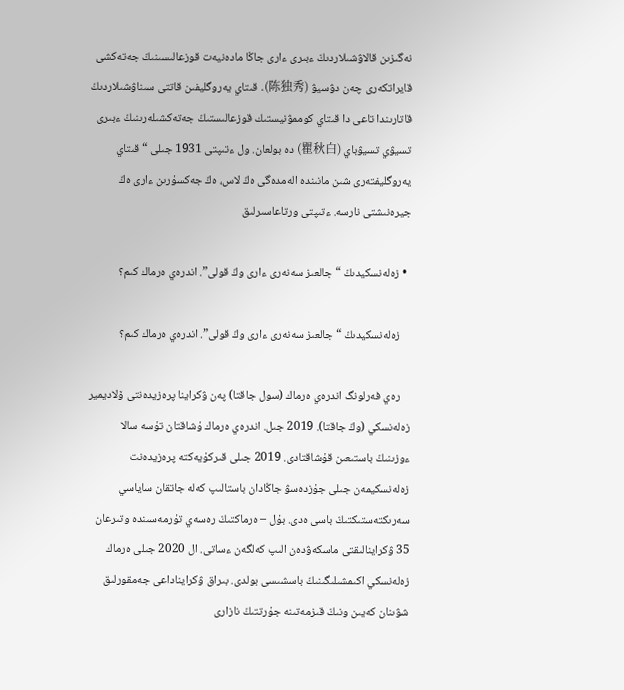نەگىزىن قالاۋشىلاردىڭ ءبىرى ءارى جاڭا مادەنيەت قوزعالىسىنىڭ جەتەكشى قايراتكەرى چەن دۋسيۋ (陈独秀). قىتاي يەروگليفىن قاتتى سىناۋشىلاردىڭ قاتارىندا تاعى دا قىتاي كوممۋنيستىك قوزعالىستىڭ جەتەكشىلەرىنىڭ ءبىرى تسيۋي تسيۋباي (瞿秋白) دە بولعان. ول ءتىپتى 1931 جىلى “قىتاي يەروگليفتەرى شىن مانىندە الەمدەگى ەڭ لاس، ەڭ جەكسۇرىن ءارى ەڭ جيرەنىشتى نارسە. ءتىپتى ورتاعاسىرلىق

  • زەلەنسكيدىڭ “جالعىز سەنەرى ءارى وڭ قولى”. اندرەي ەرماك كىم؟

    زەلەنسكيدىڭ “جالعىز سەنەرى ءارى وڭ قولى”. اندرەي ەرماك كىم؟

    رەي فەرلونگ اندرەي ەرماك (سول جاقتا) پەن ۋكراينا پرەزيدەنتى ۆلاديمير زەلەنسكي (وڭ جاقتا). 2019 جىل. اندرەي ەرماك ۇشاقتان تۇسە سالا ءوزىنىڭ باستىعىن قۇشاقتادى. 2019 جىلى قىركۇيەكتە پرەزيدەنت زەلەنسكيمەن جىلى جۇزدەسۋ جاڭادان باستالىپ كەلە جاتقان ساياسي سەرىكتەستىكتىڭ باسى ەدى. بۇل – ەرماكتىڭ رەسەي تۇرمەسىندە وتىرعان 35 ۋكراينالىقتى ماسكەۋدەن الىپ كەلگەن ءساتى. ال 2020 جىلى ەرماك زەلەنسكي اكىمشىلىگىنىڭ باسشىسى بولدى. بىراق ۋكرايناداعى جەمقورلىق شۋىنان كەيىن ونىڭ قىزمەتىنە جۇرتتىڭ نازارى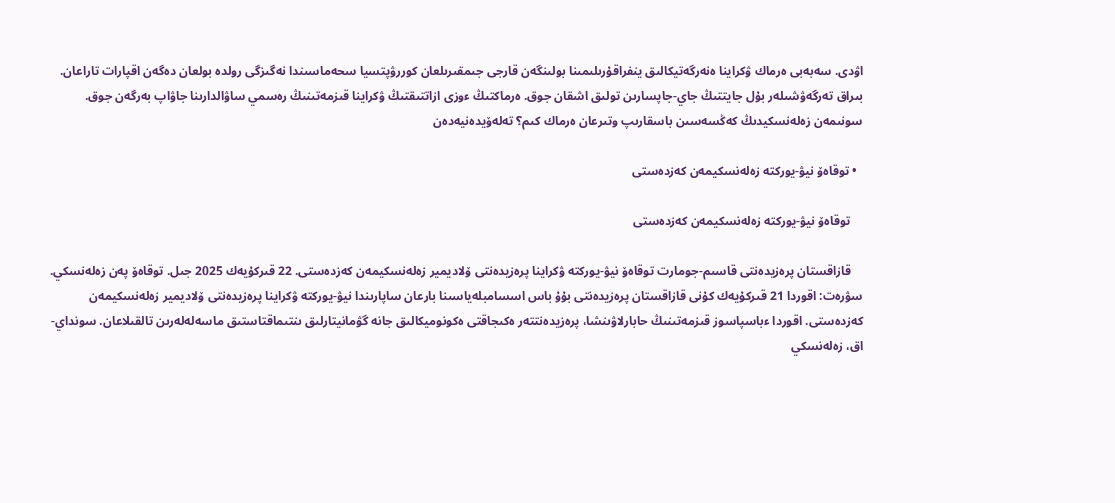اۋدى. سەبەبى ەرماك ۋكراينا ەنەرگەتيكالىق ينفراقۇرىلىمىنا بولىنگەن قارجى جىمقىرىلعان كوررۋپتسيا سحەماسىندا نەگىزگى رولدە بولعان دەگەن اقپارات تاراعان. بىراق تەرگەۋشىلەر بۇل جايتتىڭ جاي-جاپسارىن تولىق اشقان جوق. ەرماكتىڭ ءوزى ازاتتىقتىڭ ۋكراينا قىزمەتىنىڭ رەسمي ساۋالدارىنا جاۋاپ بەرگەن جوق. سونىمەن زەلەنسكيدىڭ كەڭسەسىن باسقارىپ وتىرعان ەرماك كىم؟ تەلەۆيدەنيەدەن

  • توقاەۆ نيۋ-يوركتە زەلەنسكيمەن كەزدەستى

    توقاەۆ نيۋ-يوركتە زەلەنسكيمەن كەزدەستى

    قازاقستان پرەزيدەنتى قاسىم-جومارت توقاەۆ نيۋ-يوركتە ۋكراينا پرەزيدەنتى ۆلاديمير زەلەنسكيمەن كەزدەستى. 22 قىركۇيەك 2025 جىل. توقاەۆ پەن زەلەنسكي. سۋرەت: اقوردا 21 قىركۇيەك كۇنى قازاقستان پرەزيدەنتى بۇۇ باس اسسامبلەياسىنا بارعان ساپارىندا نيۋ-يوركتە ۋكراينا پرەزيدەنتى ۆلاديمير زەلەنسكيمەن كەزدەستى. اقوردا ءباسپاسوز قىزمەتىنىڭ حابارلاۋىنشا، پرەزيدەنتتەر ەكىجاقتى ەكونوميكالىق جانە گۋمانيتارلىق ىنتىماقتاستىق ماسەلەلەرىن تالقىلاعان. سونداي-اق، زەلەنسكي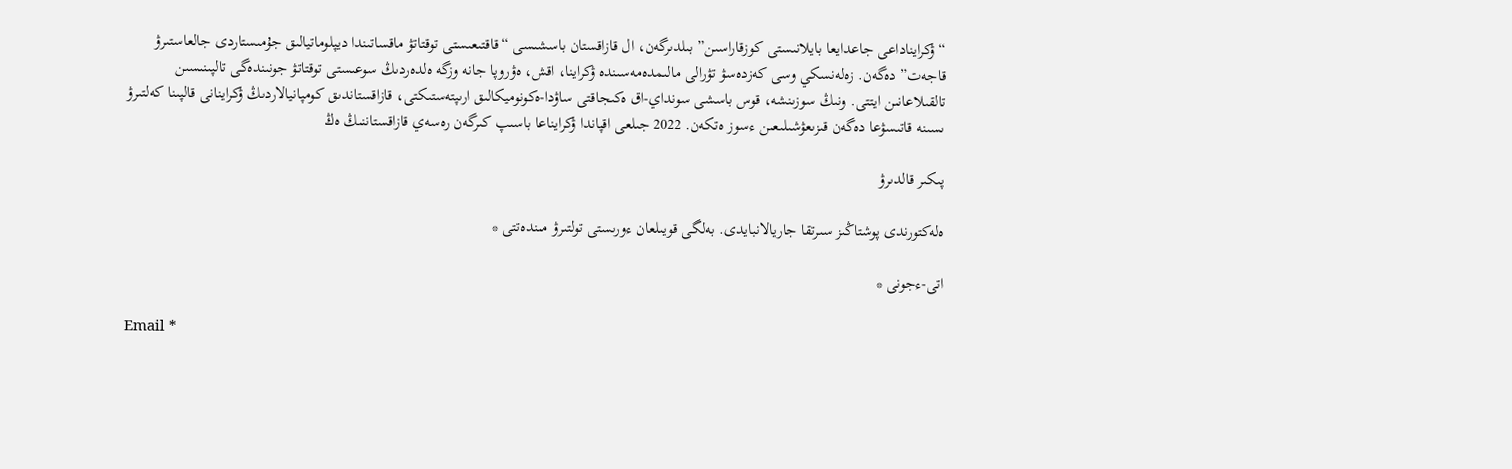“ۋكرايناداعى جاعدايعا بايلانىستى كوزقاراسىن” بىلدىرگەن، ال قازاقستان باسشىسى “قاقتىعىستى توقتاتۋ ماقساتىندا ديپلوماتيالىق جۇمىستاردى جالعاستىرۋ قاجەت” دەگەن. زەلەنسكي وسى كەزدەسۋ تۋرالى مالىمدەمەسىندە ۋكراينا، اقش، ەۋروپا جانە وزگە ەلدەردىڭ سوعىستى توقتاتۋ جونىندەگى تالپىنىسىن تالقىلاعانىن ايتتى. ونىڭ سوزىنشە، قوس باسشى سونداي-اق ەكىجاقتى ساۋدا-ەكونوميكالىق ارىپتەستىكتى، قازاقستاندىق كومپانيالاردىڭ ۋكراينانى قالپىنا كەلتىرۋ ىسىنە قاتىسۋعا دەگەن قىزىعۋشىلىعىن ءسوز ەتكەن. 2022 جىلعى اقپاندا ۋكرايناعا باسىپ كىرگەن رەسەي قازاقستاننىڭ ەڭ

پىكىر قالدىرۋ

ەلەكتورندى پوشتاڭىز سىرتقا جاريالانبايدى. بەلگى قويىلعان ءورىستى تولتىرۋ مىندەتتى *

اتى-ءجونى *

Email *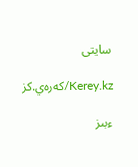سايتى

Kerey.kz/كەرەي.كز

ءبىز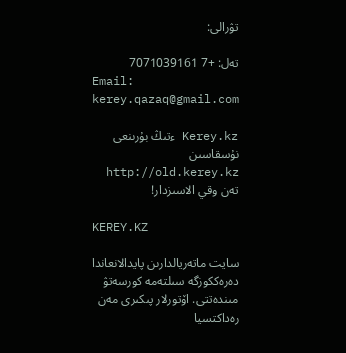تۋرالى:

تەل: +7 7071039161
Email: kerey.qazaq@gmail.com

Kerey.kz ءتىڭ بۇرىنعى نۇسقاسىن http://old.kerey.kz تەن وقي الاسىزدار!

KEREY.KZ

سايت ماتەريالدارىن پايدالانعاندا دەرەككوزگە سىلتەمە كورسەتۋ مىندەتتى. اۆتورلار پىكىرى مەن رەداكتسيا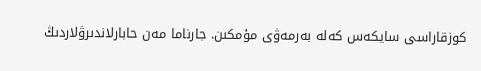كوزقاراسى سايكەس كەلە بەرمەۋى مۇمكىن. جارناما مەن حابارلاندىرۋلاردىڭ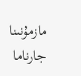مازمۇنىنا جارناما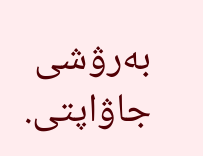بەرۋشى جاۋاپتى.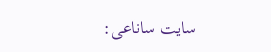سايت ساناعى: